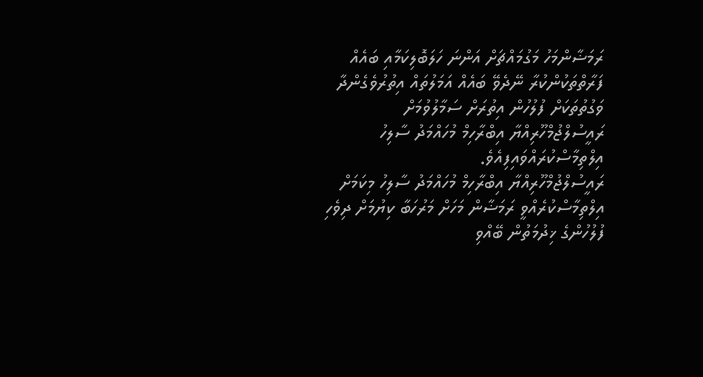ރަމަޟާންމަހު މަގުމައްޗަށް އަންނަ ހަލަބޮލިކަމާއި ބައެއް ފަރާތްތަކުންކުރާ ނޭދެވޭ ބައެއް އަމަލުތައް އިތުރުވެގެންދާ ވަގުތުތަކަށް ފުލުހުން އިތުރަށް ސަމާލުވުމަށް ރައީސުލްޖުމްހޫރިއްޔާ އިބްރާހިމް މުހައްމަދު ސާލިހު އިލްތިމާސްކުރައްވައިފިއެވެ.
ރައީސުލްޖުމްހޫރިއްޔާ އިބްރާހިމް މުހައްމަދު ސާލިހު މިކަމަށް އިލްތިމާސްކުރެއްވީ ރަމަޟާން މަހަށް މަރުހަބާ ކިޔުމަށް ދިވެހި ފުލުހުންގެ ޚިދުމަތުން ބޭއްވި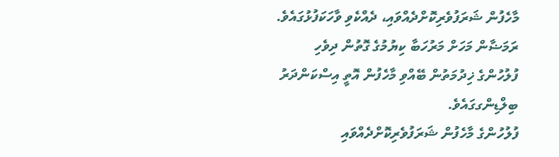މާހެފުން ޝަރަފުވެރިކޮށްދެއްވައި، ދެއްކެވި ވާހަކަފުޅުގައެވެ.
ރަމަޟާން މަހަށް މަރުހަބާ ކިޔުމުގެ ގޮތުން ދިވެހި ފުލުހުންގެ ޚިދުމަތުން ބޭއްވި މާހެފުން އޮތީ އިސްކަންދަރު ބިލްޑިންގގައެވެ.
ފުލުހުންގެ މާހެފުން ޝަރަފުވެރިކޮށްދެއްވައި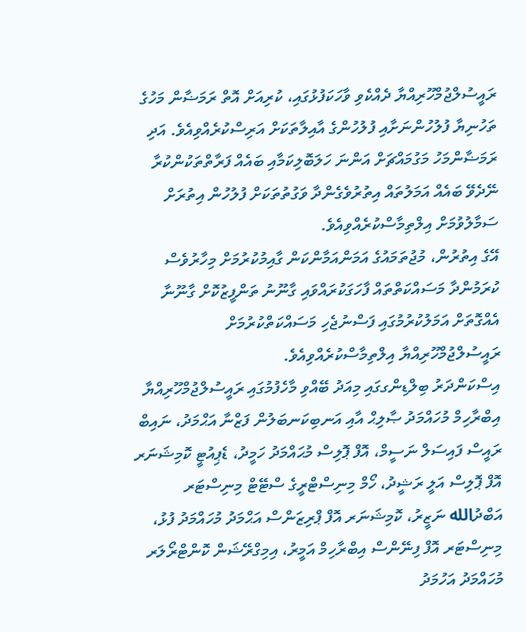ރައީސުލްޖުމްހޫރިއްޔާ ދެއްކެވި ވާހަކަފުޅުގައި، ކުރިއަށް އޮތް ރަމަޟާން މަހުގެ ތަހުނިޔާ ފުލުހުންނަށާއި ފުލުހުންގެ އާއިލާތަކަށް އަރިސްކުރެއްވިއެވެ. އަދި ރަމަޟާންމަހު މަގުމައްޗަށް އަންނަ ހަލަބޮލިކަމާއި ބައެއް ފަރާތްތަކުންކުރާ ނޭދެވޭ ބައެއް އަމަލުތައް އިތުރުވެގެންދާ ވަގުތުތަކަށް ފުލުހުން އިތުރަށް ސަމާލުވުމަށް އިލްތިމާސްކުރެއްވިއެވެ.
އޭގެ އިތުރުން، މުޖުތަމައުގެ އަމަންއަމާންކަން ގާއިމުކުރުމަށް މިހާރުވެސް ކުރަމުންދާ މަސައްކަތްތައް ފާހަގަކުރައްވައި ގާނޫނު ތަންފީޒުކޮށް ގާނޫނާ އެއްގޮތަށް އަމަލުކުރުމުގައި ފަސްނުޖެހި މަސައްކަތްކުރުމަށް ރައީސުލްޖުމްހޫރިއްޔާ އިލްތިމާސްކުރެއްވިއެވެ.
އިސްކަންދަރު ބިލްޑިންގގައި މިއަދު ބޭއްވި މާހެފުމުގައި ރައީސުލްޖުމްހޫރިއްޔާ އިބްރާހިމް މުހައްމަދު ޞާލިޙް އާއި އަނބިކަނބަލުން ފަޒްނާ އަޙްމަދު، ނައިބް ރައީސް ފައިސަލް ނަސީމް، އޮފް ޕޮލިސް މުޙައްމަދު ހަމީދު، ޑެޕިއުޓީ ކޮމިޝަނަރ އޮފް ޕޮލިސް އަލީ ރަޝީދު، ހޯމް މިނިސްޓްރީގެ ސްޓޭޓް މިނިސްޓަރ އަބްދުالله ނަޒީރު، ކޮމިޝަނަރ އޮފް ޕްރިޒަންސް އަޙްމަދު މުހައްމަދު ފުޅު، މިނިސްޓަރ އޮފް ފިނޭންސް އިބްރާހިމް އަމީރު، އިމިގްރޭޝަން ކޮންޓްރޯލަރ މުހައްމަދު އަހުމަދު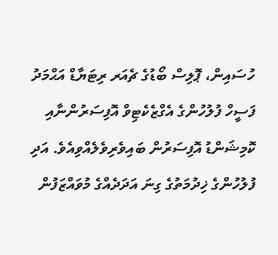ހުސައިން، ޕޮލިސް ބޯޑުގެ ޗެއަރ ރިޓަޔާޑް އަޙްމަދު ފަސީހް ފުލުހުންގެ އެގްޒެކެޓިވް އޮފިސަރުންނާއި ކޮމިޝަންޑު އޮފިސަރުން ބައިވެރިވެލެއްވިއެވެ. އަދި ފުލުހުންގެ ޚިދުމަތުގެ ގިނަ އަދަދެއްގެ މުވައްޒަފުން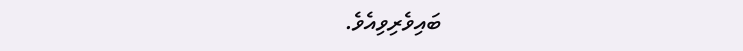ބައިވެރިވިއެވެ.